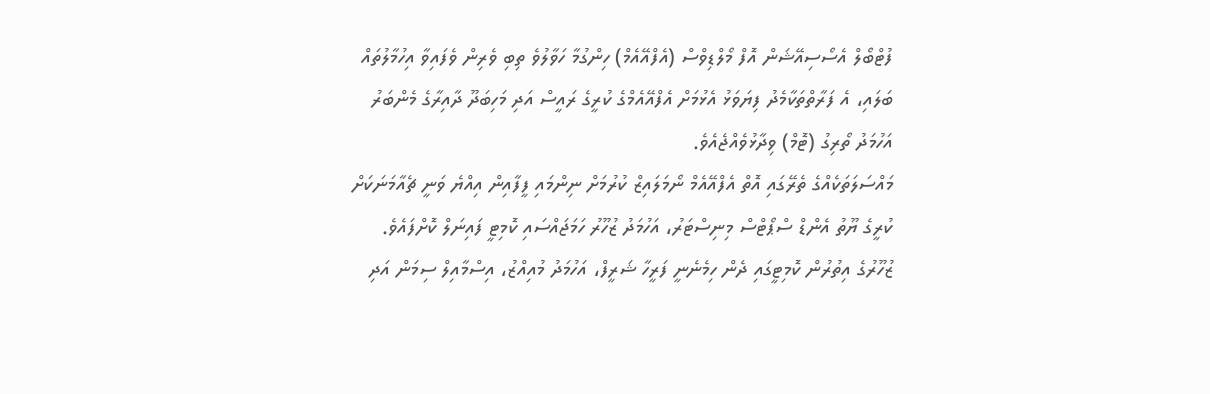ފުޓްބޯލް އެސޯސިއޭޝަން އޮފް މޯލްޑިވްސް (އެފްއޭއެމް) ހިންގުމާ ހަވާލުވެ ތިބި ވެރިން ވެފައިވާ އިހުމާލުތައް ބަލައި، އެ ފަރާތްތަކާމެދު ފިޔަވަޅު އެޅުމަށް އެފްއޭއެމްގެ ކުރީގެ ރައީސް އަދި މަހިބަދޫ ދާއިރާގެ މެންބަރު އަހުމަދު ތޯރިގު (ޓޮމް) ވިދާޅުވެއްޖެއެވެ.
މައްސަލަތަކެއްގެ ތެރޭގައި އޮތް އެފްއޭއެމް ނޯމަލައިޒް ކުރުމަށް ނިންމައި ފީފާއިން އިއްޔެ ވަނީ ޗެއާމަނަކަށް ކުރީގެ ޔޫތު އެންޑް ސްޕޯޓްސް މިނިސްޓަރު، އަހުމަދު ޒުހޫރު ހަމަޖައްސައި ކޮމިޓީ ފައިނަލް ކޮށްފައެވެ.
ޒުހޫރުގެ އިތުރުން ކޮމިޓީގައި ދެން ހިމެނެނީ ފަރީހާ ޝަރީފް، އަހުމަދު މުއިއްޒު، އިސްމާއިލް ސިމަން އަދި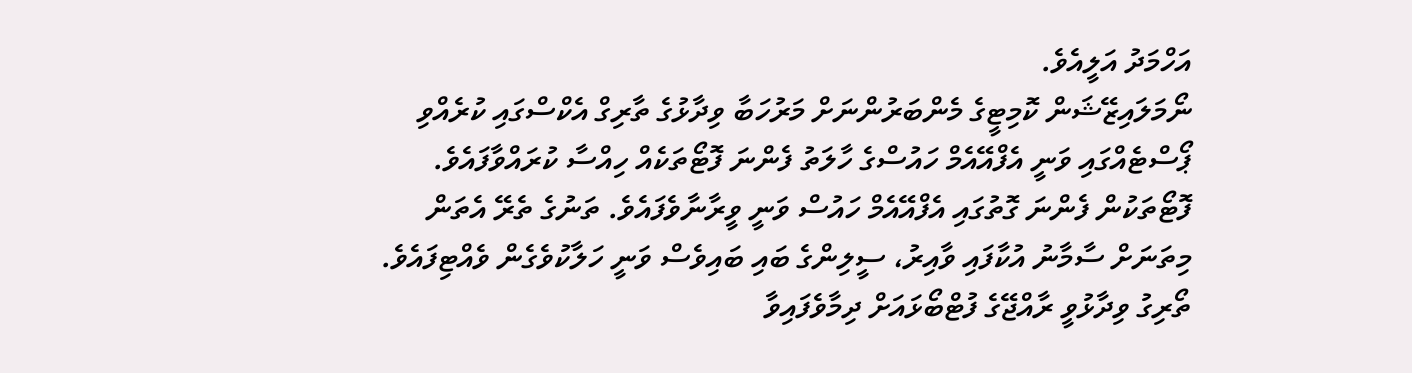އަހްމަދު އަލީއެވެ.
ނޯމަލައިޒޭޝަން ކޮމިޓީގެ މެންބަރުންނަށް މަރުހަބާ ވިދާޅުގެ ތާރިގް އެކްސްގައި ކުރެއްވި ޕޯސްޓެއްގައި ވަނީ އެފްއޭއެމް ހައުސްގެ ހާލަތު ފެންނަ ފޮޓޯތަކެއް ހިއްސާ ކުރައްވާފައެވެ. ފޮޓޯތަކުން ފެންނަ ގޮތުގައި އެފްއޭއެމް ހައުސް ވަނީ ވީރާނާވެފައެވެ. ތަނުގެ ތެރޭ އެތަން މިތަނަށް ސާމާނު އުކާފައި ވާއިރު، ސީލިންގެ ބައި ބައިވެސް ވަނީ ހަލާކުވެގެން ވެއްޓިފައެވެ.
ތޯރިގު ވިދާޅުވީ ރާއްޖޭގެ ފުޓްބޯޅައަށް ދިމާވެފައިވާ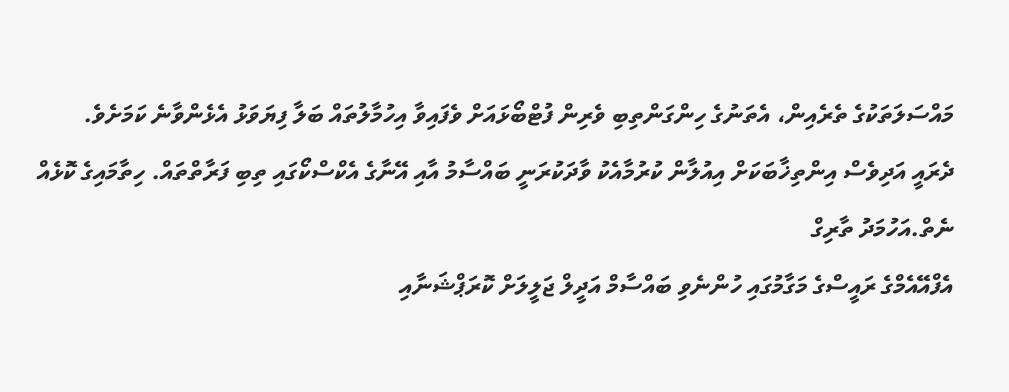މައްސަލަތަކުގެ ތެރެއިން، އެތަނުގެ ހިންގަންތިބި ވެރިން ފުޓްބޯޅައަށް ވެފައިވާ އިހުމާލުތައް ބަލާ ފިޔަވަޅު އެޅެންވާނެ ކަމަށެވެ.
ދެރައީ އަދިވެސް އިންތިޚާބަކަށް އިއުލާން ކުރުމާއެކު ވާދަކުރަނީ ބައްސާމު އާއި އޭނާގެ އެކްސްކޯގައި ތިބި ފަރާތްތައް. ހިތާމައިގެ ކޮޅެއް ނެތް.އަހުމަދު ތާރިގް
އެފްއޭއެމްގެ ރައީސްގެ މަގާމުގައި ހުންނެވި ބައްސާމް އަދީލް ޖަލީލަށް ކޮރަޕްޝަނާއި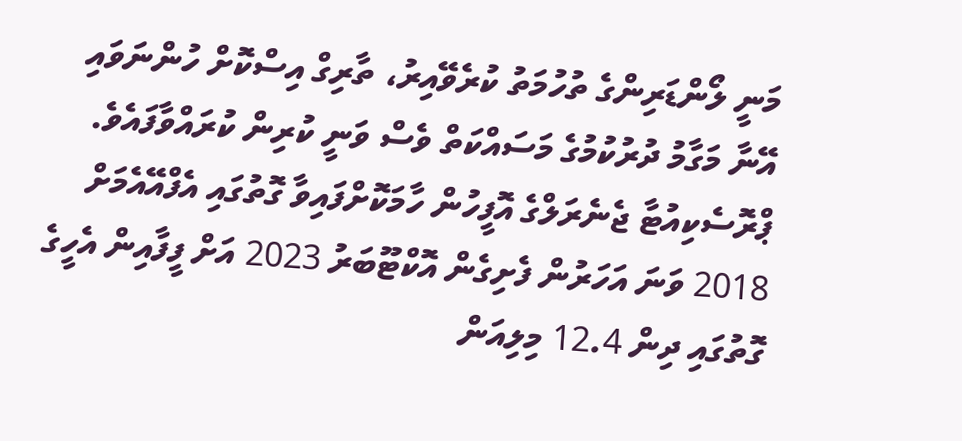މަނީ ލޯންޑަރިންގެ ތުހުމަތު ކުރެވޭއިރު، ތާރިގް އިސްކޮށް ހުންނަވައި އޭނާ މަގާމު ދުރުކުމުގެ މަސައްކަތް ވެސް ވަނީ ކުރިން ކުރައްވާފައެވެ.
ޕްރޮސެކިއުޓާ ޖެނެރަލްގެ އޮފީހުން ހާމަކޮށްފައިވާ ގޮތުގައި އެފްއޭއެމަށް 2018 ވަނަ އަހަރުން ފެށިގެން އޮކްޓޫބަރު 2023 އަށް ފީފާއިން އެހީގެ ގޮތުގައި ދިން 12.4 މިލިއަން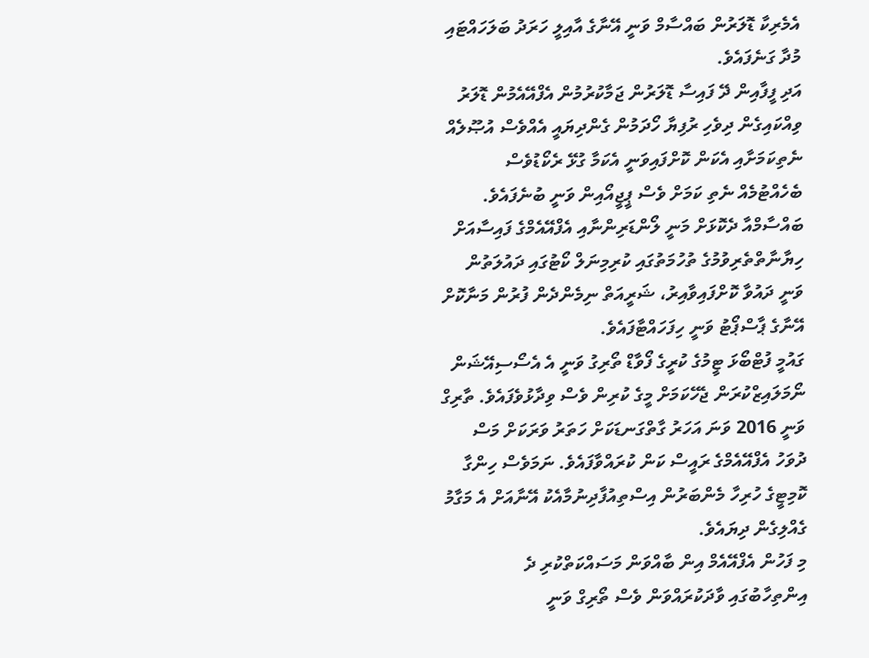އެމެރިކާ ޑޮލަރުން ބައްސާމް ވަނީ އޭނާގެ އާއިލީ ހަރަދު ބަލަހައްޓައި މުދާ ގަނެފައެވެ.
އަދި ފީފާއިން ދޭ ފައިސާ ޑޮލަރުން ޖަމާކުރުމުން އެފްއޭއެމުން ޑޮލަރު ވިއްކައިގެން ދިވެހި ރުފިޔާ ހޯދަމުން ގެންދިޔައީ އެއްވެސް އުޞޫލެއް ނެތިކަމަށާއި އެކަން ކޮށްފައިވަނީ އެކަމާ ގުޅޭ ރެކޯޑުވެސް ބެހެއްޓުމެއް ނެތި ކަމަށް ވެސް ޕީޖީއޯއިން ވަނީ ބުނެފައެވެ.
ބައްސާމްއާ ދެކޮޅަށް މަނީ ލޯންޑަރިންނާއި އެފްއޭއެމްގެ ފައިސާއަށް ހިޔާނާތްތެރިވުމުގެ ތުހުމަތުގައި ކުރިމިނަލް ކޯޓުގައި ދައުލަތުން ވަނީ ދައުވާ ކޮށްފައިވާއިރު، ޝަރީއަތް ނިމެންދެން ފުރުން މަނާކޮށް އޭނާގެ ޕާސްޕޯޓު ވަނީ ހިފަހައްޓާފައެވެ.
ގައުމީ ފުޓްބޯޅަ ޓީމުގެ ކުރީގެ ފޯވާޑް ތޯރިގު ވަނީ އެ އެސޯސިއޭޝަން ނޯމަލައިޒްކުރަން ޖެހޭކަމަށް މީގެ ކުރިން ވެސް ވިދާޅުވެފައެވެ. ތާރިގް ވަނީ 2016 ވަނަ އަހަރު ގާތްގަނޑަކަށް ހަތަރު ވަރަކަށް މަސް ދުވަހު އެފްއޭއެމްގެ ރައީސް ކަން ކުރައްވާފައެވެ. ނަމަވެސް ހިންގާ ކޮމިޓީގެ ހުރިހާ މެންބަރުން އިސްތިއުފާދިނުމާއެކު އޭނާއަށް އެ މަގާމު ގެއްލިގެން ދިޔައެވެ.
މި ފަހުން އެފްއޭއެމް އިން ބާއްވަން މަސައްކަތްކުރި ދެ އިންތިހާބުގައި ވާދަކުރައްވަން ވެސް ތޯރިގް ވަނީ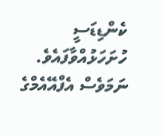ކެންޑިޑަސީ ހުށަހަޅުއްވާފައެވެ. ނަމަވެސް އެފްއޭއެމްގެ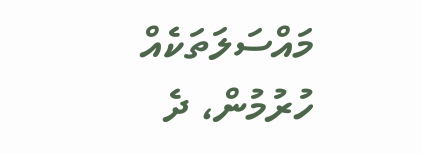މައްސަލަތަކެއް ހުރުމުން، ދެ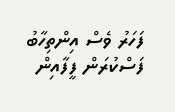ފަހަރު ވެސް އިންތިހާބު ފަސްކުރަން ފީފާއިން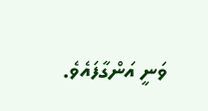ވަނީ އަންގާފައެވެ.